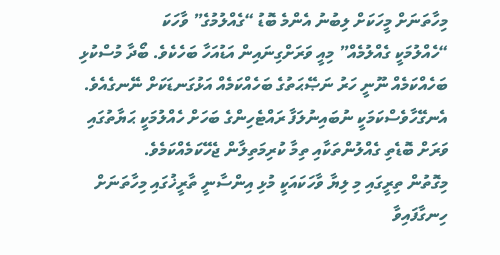މިހާތަނަށް މީހަކަށް ލިބުނު އެންމެ ބޮޑު “ގެއްލުމުގެ” ވާހަކަ
“ހެއްލުމަކީ ގެއްލުމެއް” މިއީ ވަރަށްގިނައިން އަޑުއަހާ ބަހެކެވެ. ބޯދާ މުސްކުޅި ބަހެއްކަމެއް ނޫނީ ހަރު ނަޞޭޙަތުގެ ބަހެއްކަމެއް އަޅުގަނޑަކަށް ނޭނގެއެވެ. އެނގޭހާވެސްކަމަކީ ނުބައިނުލަފާ ރައްޓެހިންގެ ބަހަށް ހެއްލުމަކީ ޙަޔާތުގައި ވަރަށް ބޮޑެތި ގެއްލުންތަކާއި ތިމާ ކުރިމަތިލާން ޖެހޭކަމެއްކަމެވެ.
މިގޮތުން ތިރީގައި މި ލިޔާ ވާހަކައަކީ މުޅި އިންސާނީ ތާރީޚުގައި މިހާތަނަށް ހިނގާފައިވާ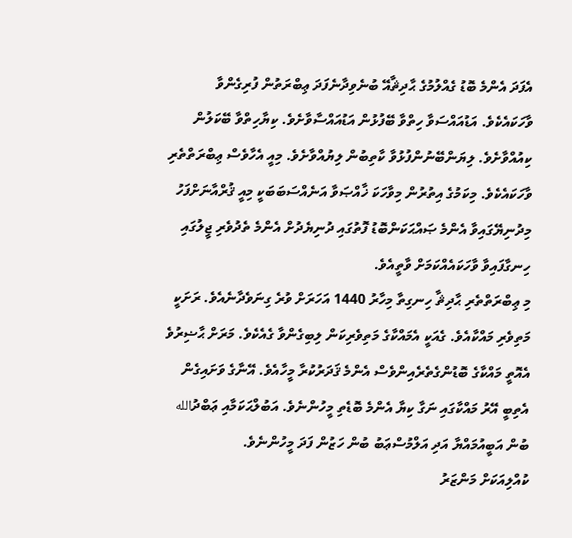އެފަދަ އެންމެ ބޮޑު ގެއްލުމުގެ ޙާދިޘާއޭ ބުނެވިދާނެފަދަ ޢިބްރަތުން ފުރިގެންވާ ވާހަކައެކެވެ. އަޑުއައްސަވާ ހިތްވާ ބޭފުޅުން އަޑުއައްސާވާށެވެ. ކިޔާހިތްވާ ބޭކަލުން ކިއުއްވާށެވެ. ލިޔަންބޭނުންފުޅުވާ ކާތިބުން ލިޔުއްވާށެވެ. މިއީ އެހާވެސް ޢިބްރަތްތެރި ވާހަކައެކެވެ. މިކަމުގެ އިތުރުން މިވާހަކަ ޚާއްޞަވާ އަނެއްސަބަބަކީ މިއީ ޤުރްއާނަށްފަހު މިދުނިޔޭގައިވާ އެންމެ ޞައްޙަކަންބޮޑު ފޮތުގައި ދުނިޔެދުށް އެންމެ ތެދުވެރި ޖީލުގައި ހިނގާފައިވާ ވާހަކައެއްކަމަށް ވާތީއެވެ.
މި ޢިބްރަތްތެރި ޙާދިޘާ ހިނގިތާ މިހާރު 1440 އަހަރަށް ވުރެ ގިނަވެދާނެއެވެ. ރަށަކީ މަތިވެރި މައްކާއެވެ. ގެއަކީ އެމައްކާގެ މަތިވެރިކަން ލިބިގެންވާ ގެއެކެވެ. މަރަށް ޙާޟިރުވެ އެއޮތީ މައްކާގެ ބޮޑުންގެތެރެއިންވެސް އެންމެ ޤަދަރުކުރާ މީހާއެވެ. އޭނާގެ ވަށައިގެން އެތިބީ އޭރު މައްކާގައި ނަގާ ކިޔާ އެންމެ ބޮޑެތި މީހުންނެވެ. އަބުލްޙަކަމާއި ޢަބްދުالله ބުން އަބީއުމައްޔާ އަދި އަލްމުސްޢަބު ބުން ހަޒުން ފަދަ މީހުންނެވެ.
ކުއްލިއަކަށް މަންޒަރު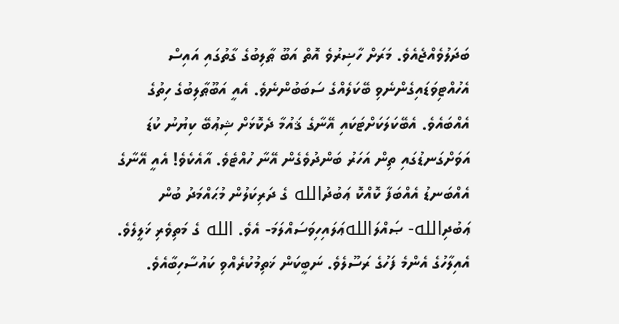ބަދަލުވެއްޖެއެވެ. މަރަށް ހާޟިރުވެ އޮތް އަބޫ ޠާލިބުގެ ގާތުގައި އައިސް އެހުއްޓިވަޑައިގެންނެވި ބޭކަލެއްގެ ސަބަބުންނެވެ. އެއީ އަބޫޠާލިބުގެ ހިތުގެ އެއްބައެވެ. އެބޭކަލަކަށްޓަކައި އޭނާގެ ޤައުމާ ދެކޮޅަށް ޝިޢުބޭ ކިޔުނު ކުޑަ އަވަށްގަނޑުގައި ތިން އަހަރު ބަންދުވެގެން އޭނާ ހުއްޓެވެ. އާއެކެވެ! އެއީ އޭނާގެ އެއްބަނޑު އެއްބަފާ ކޮއްކޮ ޢަބުދުالله ގެ ދަރިކަލުން މުޙައްމަދު ބުން ޢަބުދިالله- ޞައްލަاللهޢަލައިހިވަސައްލަމަ- އެވެ. الله ގެ މަތިވެރި ޚަލީލެވެ. އެއިލާހުގެ އެންމެ ފަހުގެ ރަސޫލެވެ. ނަބީކަން ޚަތިމުކުރެއްވި ކައުސާހިބާއެވެ.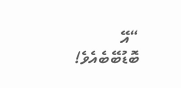“އޭ ބޮޑުބޭބެއެވެ!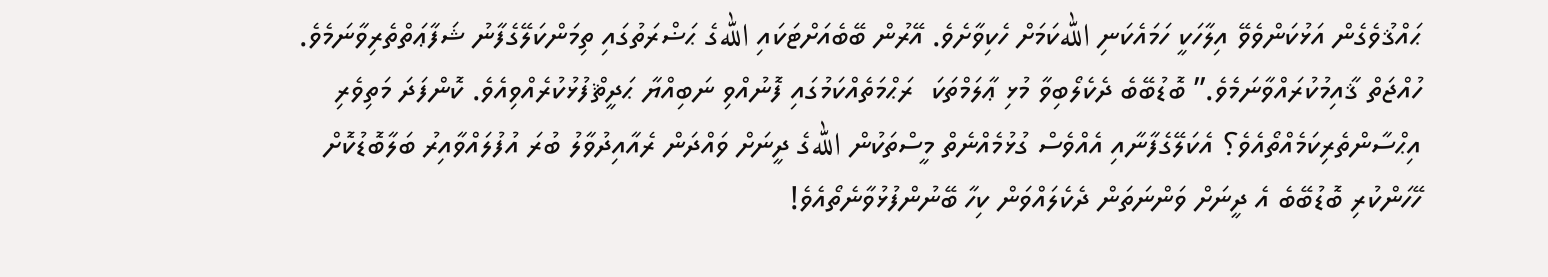ޙައްޤުވެގެން އަޅުކަންވެވޭ އިލާހަކީ ހަމައެކަނި اللهކަމަށް ހެކިވާށެވެ. އޭރުން ބޭބެއަށްޓަކައި اللهގެ ޙަޟްރަތުގައި ތިމަންކަލޭގެފާނު ޝަފާޢަތްތެރިވާނަމެވެ. ހުއްޖަތް ޤާއިމުކުރައްވާނަމެވެ.” ބޮޑުބޭބެ ދެކެލޯބިވާ މުޅި ޢާލަމްތަކަ  ރަޙްމަތެއްކަމުގައި ފޮނުއްވި ނަބިއްޔާ ޙަދީޘްފުޅުކުރެއްވިއެވެ. ކޮންފަދަ މަތިވެރި އިޙްސާންތެރިކަމެއްތޯއެވެ؟ އެކަލޭގެފާނާއި އެއްވެސް ގުޅުމެއްނެތް މީސްތަކުން اللهގެ ދީނަށް ވައްދަން ރެއާއިދުވާލު ބުރަ އުފުލައްވާއިރު ބަލާބޮޑުކޮށް ހޭހަންކުރި ބޮޑުބޭބެ އެ ދީނަށް ވަންނަތަން ދެކެލައްވަން ކިހާ ބޭނުންފުޅުވާނެތޯއެވެ!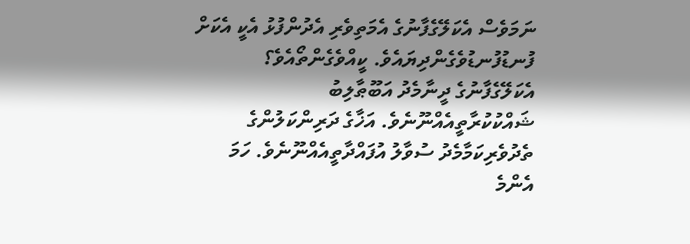ނަމަވެސް އެކަލޭގެފާނުގެ އެމަތިވެރި އެދުންފުޅު އެކީ އެކަށް ފުނޑުފުނޑުވެގެންދިޔައެވެ. ކީއްވެގެންތޯއެވެ؟ އެކަލޭގެފާނުގެ ދީނާމެދު އަބޫޠާލިބު ޝައްކުކުރާތީއެއްނޫނެވެ. އަޚާގެ ދަރިންކަލުންގެ ތެދުވެރިކަމާމެދު ސުވާލު އުފައްދާތީއެއްނޫނެވެ. ހަމަ އެންމެ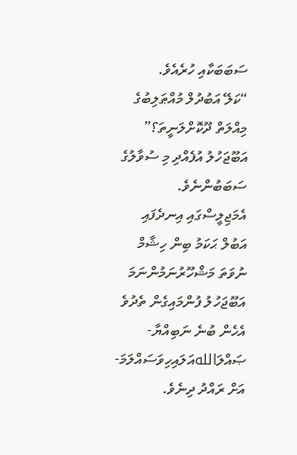ސަބަބަކާއި ހުރެއެވެ.
“ކަލޭ އަބުދުލް މުއްޠަލިބުގެ މިއްލަތް ދޫކޮށްލަނީތަ؟” އަބޫޖަހުލު އުފެއްދި މި ސުވާލުގެ ސަބަބުންނެވެ. އެމަޖިލީސްގައި އިނދެފައި އަބުލް ޙަކަމު ބިން ހިޝާމް ނުވަތަ މަޝްހޫރުނަމުންނަމަ އަބޫޖަހުލު ފުންމައިގެން ތެދުވެ އެހެން ބުނެ ނަބިއްޔާ- ޞައްލަاللهއަލައިހިވަސައްލަމަ- އަށް ރައްދު ދިނެވެ.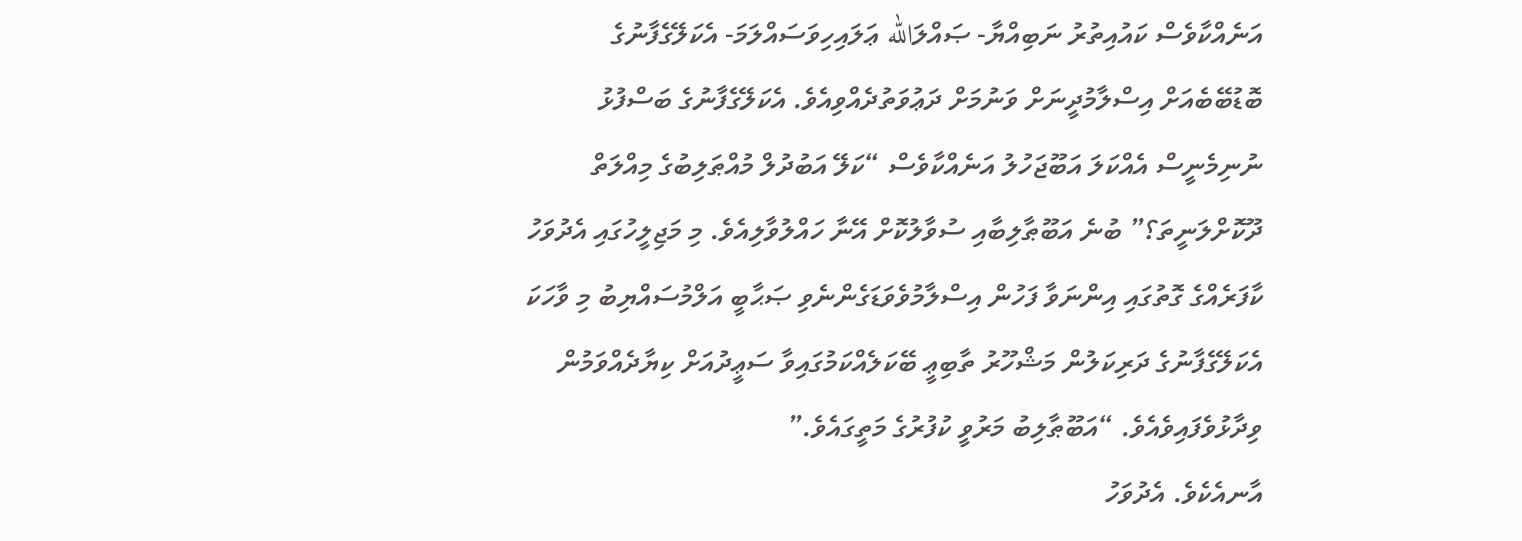އަނެއްކާވެސް ކައުއިތުރު ނަބިއްޔާ- ޞައްލަالله ޢަލައިހިވަސައްލަމަ- އެކަލޭގެފާނުގެ ބޮޑުބޭބެއަށް އިސްލާމުދީނަށް ވަނުމަށް ދަޢުވަތުދެއްވިއެވެ. އެކަލޭގެފާނުގެ ބަސްފުޅު ނުނިމެނީސް އެއްކަލަ އަބޫޖަހުލު އަނެއްކާވެސް “ކަލޭ އަބުދުލް މުއްޠަލިބުގެ މިއްލަތް ދޫކޮށްލަނީތަ؟” ބުނެ އަބޫޠާލިބާއި ސުވާލުކޮށް އޭނާ ހައްލުވާލިއެވެ. މި މަޖިލީހުގައި އެދުވަހު ކާފަރެއްގެ ގޮތުގައި އިންނަވާ ފަހުން އިސްލާމުވެވަޑަގެންނެވި ޞަޙާބީ އަލްމުސައްޔިބު މި ވާހަކަ އެކަލޭގެފާނުގެ ދަރިކަލުން މަޝްހޫރު ތާބިޢީ ބޭކަލެއްކަމުގައިވާ ސަޢީދުއަށް ކިޔާދެއްވަމުން ވިދާޅުވެފައިވެއެވެ. “އަބޫޠާލިބު މަރުވީ ކުފުރުގެ މަތީގައެވެ.”
އާނއެކެވެ. އެދުވަހު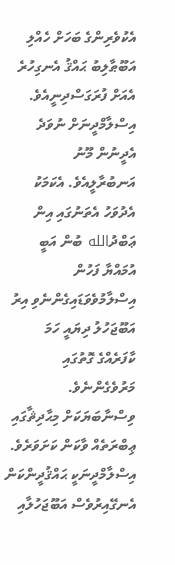އެކުވެރިންގެ ބަހަށް ހެއްލި އަބޫޠާލިބު ޙައްޤު އެނގިހުރެ އެއަށް ފުރަގަސްދިނީއެވެ. އިސްލާމްދީނަށް ނުވަދެ އެދީނުން މޫނު އަނބުރާލީއެވެ. އެކަމަކު އެދުވަހު އެތަނުގައި އިން ޢަބްދުالله ބުން އަބީ އުމައްޔާ ފަހުން އިސްލާމުވެވަޑައިގެންނެވި އިރު އަބޫޖަހުލު ދިޔައީ ހަމަ ކާފަރެއްގެ ގޮތުގައި މަރުވެގެންނެވެ.
ވިސްނާބަޔަކަށް މިޙާދިޘާގައި ޢިބްރަތެއް ވާކަން ކަށަވަރެވެ.
އިސްލާމްދީނަކީ ޙައްޤުދީންކަން އެނގޭއިރުވެސް އަބޫޖަހުލާއި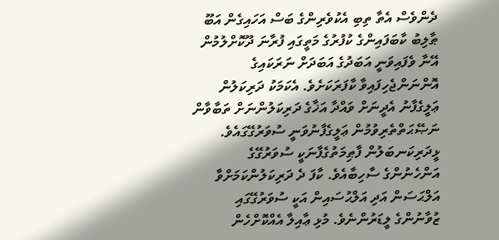ދެންވެސް އެތާ ތިބި އެކުވެރިންގެ ބަސް އަހައިގެން އަބޫ ޠާލިބު ކާބަފައިންގެ ކުފުރުގެ މަތީގައި ފުރާނަ ދޫކޮށްލުމުން އޭނާ ވެފައިވަނީ އަބަދުގެ އަބަދަށް ނަރަކައިގެ އޮންނަންޖެހިފައިވާ ކާފަރަކަށެވެ. އެކަމަކު ދަރިކަލުން ޢަލީގެފާނު އެދީނަށް ވައްދާ އަޚާގެ ދަރިކަލުންނަށް ތަބާވާން ނަޞޭޙަތްތެރިވުމުން ޢަލީގެފާނުވަނީ ސުވަރުގޭގައެވެ. ޅީދަރިކަނބަލުން ފާޠިމަތުގެފާނަކީ ސުވަރުގޭގެ އަންހެނުންގެ ސާހިބާއެވެ. ކާފަ ދެ ދަރިކަލުންކަމަށްވާ އަލްޙަސަން އަދި އަލްޙުސައިން އަކީ ސުވަރުގޭގައި ޒުވާނުންގެ ލީޑަރުންނެވެ. މުޅި ޢާއިލާ އެއްކޮށްހެން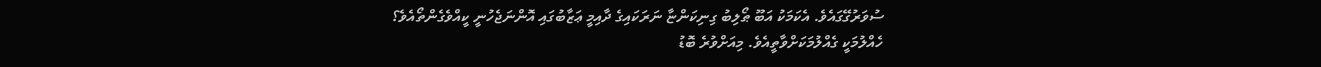ސުވަރުގޭގައެވެ. އެކަމަކު އަބޫ ޠޯލިބު ގިނިކަންޏާ ނަރަކައިގެ ދާއިމީ ޢަޒާބުގައި އޮންނަޖެހުނީ ކީއްވެގެންތޯއެވެ؟
ހެއްލުމަކީ ގެއްލުމަކަށްވާތީއެވެ. މިއަށްވުރެ ބޮޑު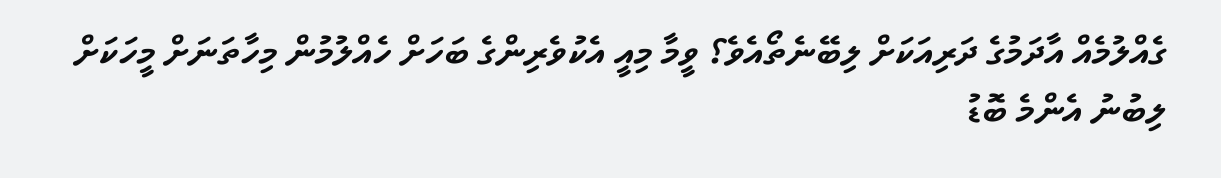ގެއްލުމެއް އާދަމުގެ ދަރިއަކަށް ލިބޭނެތޯއެވެ؟ ވީމާ މިއީ އެކުވެރިންގެ ބަހަށް ހެއްލުމުން މިހާތަނަށް މީހަކަށް ލިބުނު އެންމެ ބޮޑު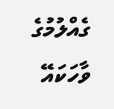ގެއްލުމުގެ ވާހަކައޭ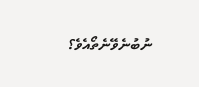ނުބުނެވޭނެތޯއެވެ؟